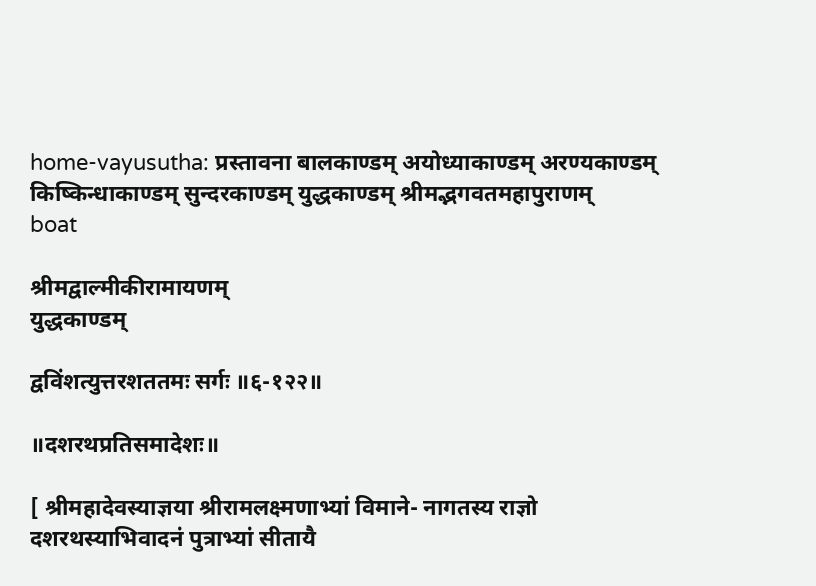home-vayusutha: प्रस्तावना बालकाण्डम् अयोध्याकाण्डम् अरण्यकाण्डम् किष्किन्धाकाण्डम् सुन्दरकाण्डम् युद्धकाण्डम् श्रीमद्भगवतमहापुराणम्
boat

श्रीमद्वाल्मीकीरामायणम्
युद्धकाण्डम्

द्वविंशत्युत्तरशततमः सर्गः ॥६-१२२॥

॥दशरथप्रतिसमादेशः॥

[ श्रीमहादेवस्याज्ञया श्रीरामलक्ष्मणाभ्यां विमाने- नागतस्य राज्ञो दशरथस्याभिवादनं पुत्राभ्यां सीतायै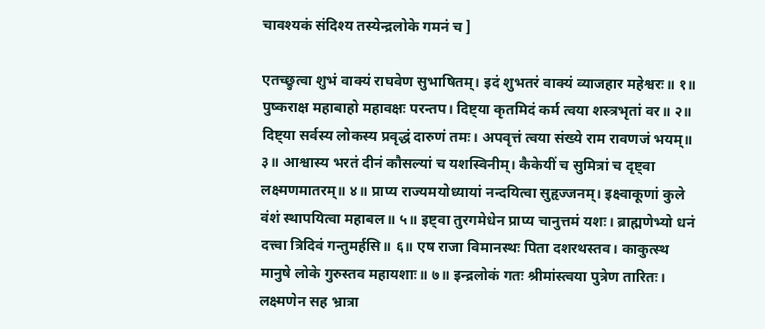चावश्यकं संदिश्य तस्येन्द्रलोके गमनं च ]

एतच्छ्रुत्वा शुभं वाक्यं राघवेण सुभाषितम्। इदं शुभतरं वाक्यं व्याजहार महेश्वरः॥ १॥ पुष्कराक्ष महाबाहो महावक्षः परन्तप। दिष्ट्या कृतमिदं कर्म त्वया शस्त्रभृतां वर॥ २॥ दिष्ट्या सर्वस्य लोकस्य प्रवृद्धं दारुणं तमः। अपवृत्तं त्वया संख्ये राम रावणजं भयम्॥ ३॥ आश्वास्य भरतं दीनं कौसल्यां च यशस्विनीम्। कैकेयीं च सुमित्रां च दृष्ट्वा लक्ष्मणमातरम्॥ ४॥ प्राप्य राज्यमयोध्यायां नन्दयित्वा सुहृज्जनम्। इक्ष्वाकूणां कुले वंशं स्थापयित्वा महाबल॥ ५॥ इष्ट्वा तुरगमेधेन प्राप्य चानुत्तमं यशः। ब्राह्मणेभ्यो धनं दत्त्वा त्रिदिवं गन्तुमर्हसि॥ ६॥ एष राजा विमानस्थः पिता दशरथस्तव। काकुत्स्थ मानुषे लोके गुरुस्तव महायशाः॥ ७॥ इन्द्रलोकं गतः श्रीमांस्त्वया पुत्रेण तारितः। लक्ष्मणेन सह भ्रात्रा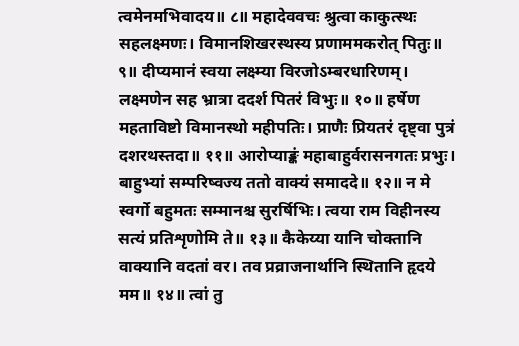त्वमेनमभिवादय॥ ८॥ महादेववचः श्रुत्वा काकुत्स्थः सहलक्ष्मणः। विमानशिखरस्थस्य प्रणाममकरोत् पितुः॥ ९॥ दीप्यमानं स्वया लक्ष्म्या विरजोऽम्बरधारिणम्। लक्ष्मणेन सह भ्रात्रा ददर्श पितरं विभुः॥ १०॥ हर्षेण महताविष्टो विमानस्थो महीपतिः। प्राणैः प्रियतरं दृष्ट्वा पुत्रं दशरथस्तदा॥ ११॥ आरोप्याङ्कं महाबाहुर्वरासनगतः प्रभुः। बाहुभ्यां सम्परिष्वज्य ततो वाक्यं समाददे॥ १२॥ न मे स्वर्गो बहुमतः सम्मानश्च सुरर्षिभिः। त्वया राम विहीनस्य सत्यं प्रतिशृणोमि ते॥ १३॥ कैकेय्या यानि चोक्तानि वाक्यानि वदतां वर। तव प्रव्राजनार्थानि स्थितानि हृदये मम॥ १४॥ त्वां तु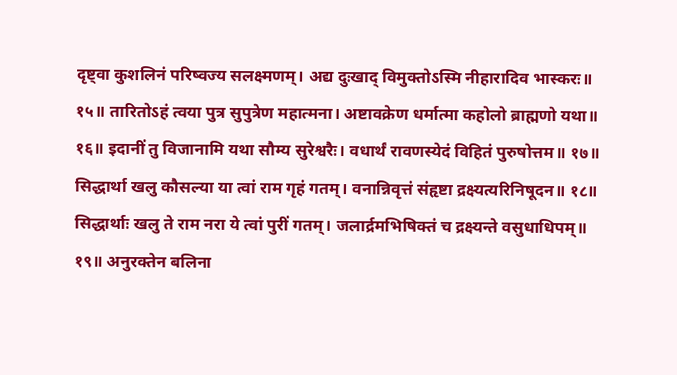दृष्ट्वा कुशलिनं परिष्वज्य सलक्ष्मणम्। अद्य दुःखाद् विमुक्तोऽस्मि नीहारादिव भास्करः॥ १५॥ तारितोऽहं त्वया पुत्र सुपुत्रेण महात्मना। अष्टावक्रेण धर्मात्मा कहोलो ब्राह्मणो यथा॥ १६॥ इदानीं तु विजानामि यथा सौम्य सुरेश्वरैः। वधार्थं रावणस्येदं विहितं पुरुषोत्तम॥ १७॥ सिद्धार्था खलु कौसल्या या त्वां राम गृहं गतम्। वनान्निवृत्तं संहृष्टा द्रक्ष्यत्यरिनिषूदन॥ १८॥ सिद्धार्थाः खलु ते राम नरा ये त्वां पुरीं गतम्। जलार्द्रमभिषिक्तं च द्रक्ष्यन्ते वसुधाधिपम्॥ १९॥ अनुरक्तेन बलिना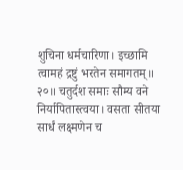शुचिना धर्मचारिणा। इच्छामि त्वामहं द्रष्टुं भरतेन समागतम्॥ २०॥ चतुर्दश समाः सौम्य वने निर्यापितास्त्वया। वसता सीतया सार्धं लक्ष्मणेन च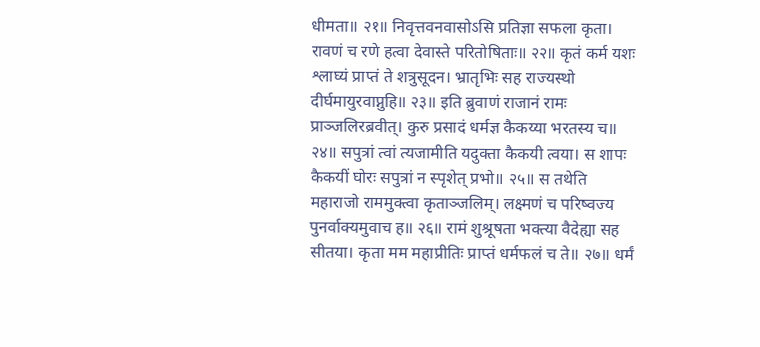धीमता॥ २१॥ निवृत्तवनवासोऽसि प्रतिज्ञा सफला कृता। रावणं च रणे हत्वा देवास्ते परितोषिताः॥ २२॥ कृतं कर्म यशः श्लाघ्यं प्राप्तं ते शत्रुसूदन। भ्रातृभिः सह राज्यस्थो दीर्घमायुरवाप्नुहि॥ २३॥ इति ब्रुवाणं राजानं रामः प्राञ्जलिरब्रवीत्। कुरु प्रसादं धर्मज्ञ कैकय्या भरतस्य च॥ २४॥ सपुत्रां त्वां त्यजामीति यदुक्ता कैकयी त्वया। स शापः कैकयीं घोरः सपुत्रां न स्पृशेत् प्रभो॥ २५॥ स तथेति महाराजो राममुक्त्वा कृताञ्जलिम्। लक्ष्मणं च परिष्वज्य पुनर्वाक्यमुवाच ह॥ २६॥ रामं शुश्रूषता भक्त्या वैदेह्या सह सीतया। कृता मम महाप्रीतिः प्राप्तं धर्मफलं च ते॥ २७॥ धर्मं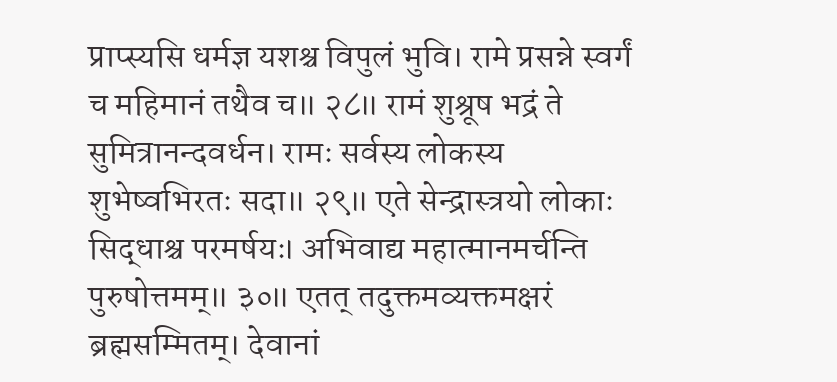प्राप्स्यसि धर्मज्ञ यशश्च विपुलं भुवि। रामे प्रसन्ने स्वर्गं च महिमानं तथैव च॥ २८॥ रामं शुश्रूष भद्रं ते सुमित्रानन्दवर्धन। रामः सर्वस्य लोकस्य शुभेष्वभिरतः सदा॥ २९॥ एते सेन्द्रास्त्रयो लोकाः सिद्धाश्च परमर्षयः। अभिवाद्य महात्मानमर्चन्ति पुरुषोत्तमम्॥ ३०॥ एतत् तदुक्तमव्यक्तमक्षरं ब्रह्मसम्मितम्। देवानां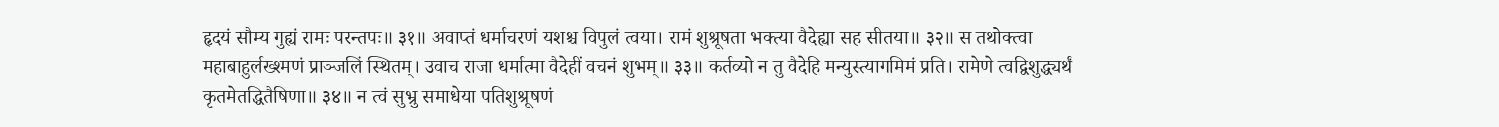हृदयं सौम्य गुह्यं रामः परन्तपः॥ ३१॥ अवाप्तं धर्माचरणं यशश्च विपुलं त्वया। रामं शुश्रूषता भक्त्या वैदेह्या सह सीतया॥ ३२॥ स तथोक्त्वा महाबाहुर्लख्श्मणं प्राञ्जलिं स्थितम्। उवाच राजा धर्मात्मा वैदेहीं वचनं शुभम्॥ ३३॥ कर्तव्यो न तु वैदेहि मन्युस्त्यागमिमं प्रति। रामेणे त्वद्विशुद्ध्यर्थं कृतमेतद्धितैषिणा॥ ३४॥ न त्वं सुभ्रु समाधेया पतिशुश्रूषणं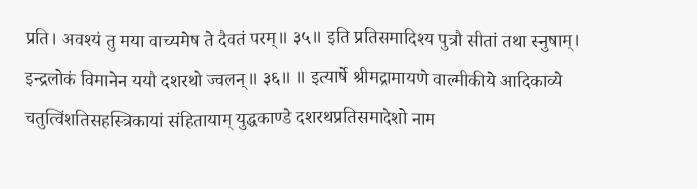प्रति। अवश्यं तु मया वाच्यमेष ते दैवतं परम्॥ ३५॥ इति प्रतिसमादिश्य पुत्रौ सीतां तथा स्नुषाम्। इन्द्रलोकं विमानेन ययौ दशरथो ज्वलन्॥ ३६॥ ॥ इत्यार्षे श्रीमद्रामायणे वाल्मीकीये आदिकाव्ये चतुत्विंशतिसहस्त्रिकायां संहितायाम् युद्धकाण्डे दशरथप्रतिसमादेशो नाम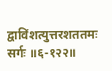द्वाविंशत्युत्तरशततमः सर्गः ॥६-१२२॥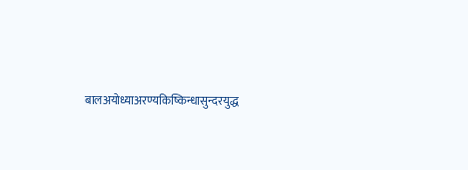बालअयोध्याअरण्यकिष्किन्धासुन्दरयुद्ध